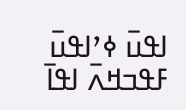ߊߟߎ߫ ߦߴߊߟߎ߫ ߓߟߏߞߍ߫ ߊߟߊ߫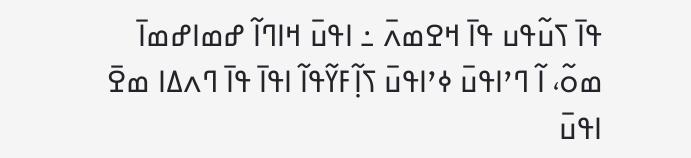ߟߊ߫ ߖߎ߬ߟߎ ߟߊ߫ ߞߐߘߍ߫ ߸ ߊߟߎ߫ ߞߊߣߊ߬ ߝߘߊߝߘߊ߫ ߘߋ߬، ߊ߬ ߣߴߊߟߎ߫ ߦߴߊߟߎ߫ ߖߊ߲߬ߓߌ߬ߟߊ߬ ߊߟߊ߫ ߟߊ߫ ߣߍߡߊ ߘߐ߫ ߊߟߎ߫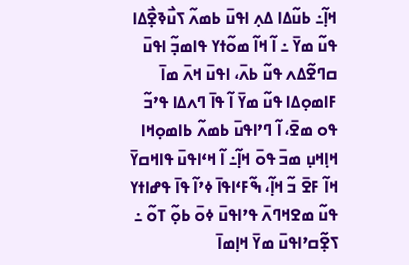ߞߊ߲߬߸ ߕߎ߬ߡߊ ߡߍ߲ ߊߟߎ߫ ߕߘߍ߬ ߖߎ߯ߢߐ߲߯ߡߊ ߟߎ߬ ߘߌ߫ ߸ ߊ߬ ߞߊ߬ ߘߋ߬ߙߌ ߟߊߘߏ߲߬ ߊߟߎ߫ ߛߣߐ߬ߡߍ ߟߎ߬ ߕߍ߫، ߊߟߎ߫ ߞߍ߫ ߘߊ߫ ߓߊߘߋ߲ߡߊ ߟߎ߬ ߘߌ߫ ߊ߬ ߟߊ߫ ߣߍߡߊ ߟߴߏ߬ ߟߋ ߘߐ߫، ߊ߬ ߣߴߊߟߎ߫ ߕߘߍ߬ ߕߊߘߋ߲ߞߊ ߞߊ߲ߞߎ߲ ߘߏ߫ ߟߋ߫ ߞߊ߲߬߸ ߊ߬ ߞߵߊߟߎ߫ ߟߊߞߛߌ߫ ߞߊ߬ ߓߐ߫ ߏ߬ ߞߊ߲߬، ߒ߬ߓߵߊߟߊ߫ ߦߴߊ߬ ߟߊ߫ ߟߝߊߙߌ ߟߎ߬ ߘߐߞߣߍ߫ ߟߴߊߟߎ߫ ߦߋ߫ ߕߋ߲߬ ߠߋ߬ ߸ ߖߐ߲߬ߛߴߊߟߎ߫ ߘߌ߫ ߞߊ߲ߘߊ߫